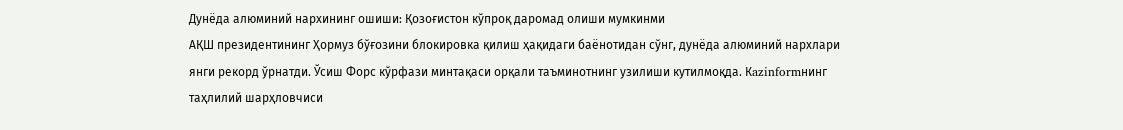Дунёда алюминий нархининг ошиши: Қозоғистон кўпроқ даромад олиши мумкинми
АҚШ президентининг Ҳормуз бўғозини блокировка қилиш ҳақидаги баёнотидан сўнг, дунёда алюминий нархлари янги рекорд ўрнатди. Ўсиш Форс кўрфази минтақаси орқали таъминотнинг узилиши кутилмоқда. Кazinformнинг таҳлилий шарҳловчиси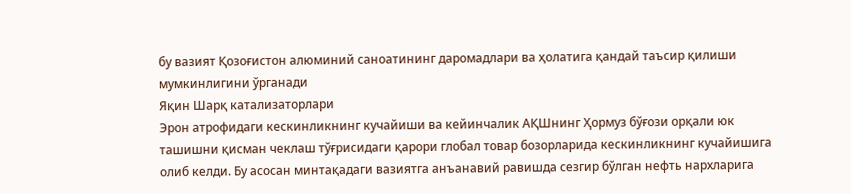бу вазият Қозоғистон алюминий саноатининг даромадлари ва ҳолатига қандай таъсир қилиши мумкинлигини ўрганади
Яқин Шарқ катализаторлари
Эрон атрофидаги кескинликнинг кучайиши ва кейинчалик АҚШнинг Ҳормуз бўғози орқали юк ташишни қисман чеклаш тўғрисидаги қарори глобал товар бозорларида кескинликнинг кучайишига олиб келди. Бу асосан минтақадаги вазиятга анъанавий равишда сезгир бўлган нефть нархларига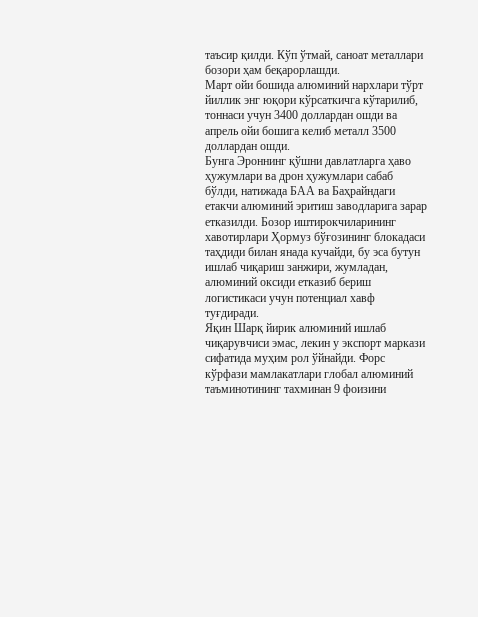таъсир қилди. Кўп ўтмай, саноат металлари бозори ҳам беқарорлашди.
Март ойи бошида алюминий нархлари тўрт йиллик энг юқори кўрсаткичга кўтарилиб, тоннаси учун 3400 доллардан ошди ва апрель ойи бошига келиб металл 3500 доллардан ошди.
Бунга Эроннинг қўшни давлатларга ҳаво ҳужумлари ва дрон ҳужумлари сабаб бўлди, натижада БАА ва Баҳрайндаги етакчи алюминий эритиш заводларига зарар етказилди. Бозор иштирокчиларининг хавотирлари Ҳормуз бўғозининг блокадаси таҳдиди билан янада кучайди, бу эса бутун ишлаб чиқариш занжири, жумладан, алюминий оксиди етказиб бериш логистикаси учун потенциал хавф туғдиради.
Яқин Шарқ йирик алюминий ишлаб чиқарувчиси эмас, лекин у экспорт маркази сифатида муҳим рол ўйнайди. Форс кўрфази мамлакатлари глобал алюминий таъминотининг тахминан 9 фоизини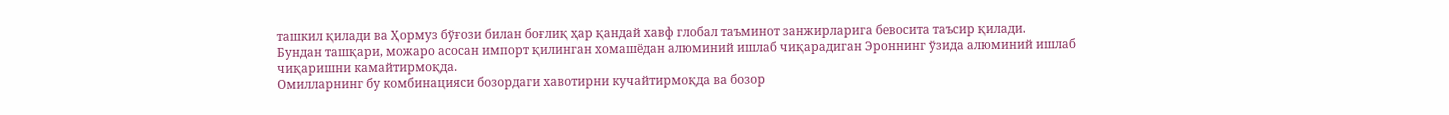ташкил қилади ва Ҳормуз бўғози билан боғлиқ ҳар қандай хавф глобал таъминот занжирларига бевосита таъсир қилади.
Бундан ташқари, можаро асосан импорт қилинган хомашёдан алюминий ишлаб чиқарадиган Эроннинг ўзида алюминий ишлаб чиқаришни камайтирмоқда.
Омилларнинг бу комбинацияси бозордаги хавотирни кучайтирмоқда ва бозор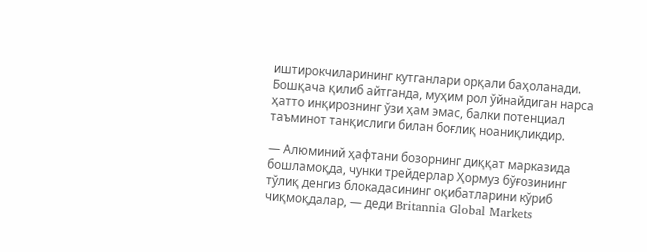иштирокчиларининг кутганлари орқали баҳоланади. Бошқача қилиб айтганда, муҳим рол ўйнайдиган нарса ҳатто инқирознинг ўзи ҳам эмас, балки потенциал таъминот танқислиги билан боғлиқ ноаниқликдир.

— Алюминий ҳафтани бозорнинг диққат марказида бошламоқда, чунки трейдерлар Ҳормуз бўғозининг тўлиқ денгиз блокадасининг оқибатларини кўриб чиқмоқдалар, — деди Britannia Global Markets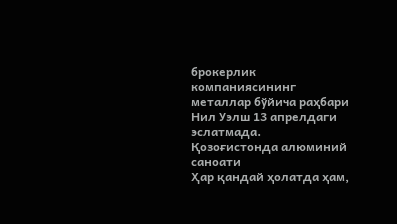брокерлик компаниясининг металлар бўйича раҳбари Нил Уэлш 13 апрелдаги эслатмада.
Қозоғистонда алюминий саноати
Ҳар қандай ҳолатда ҳам,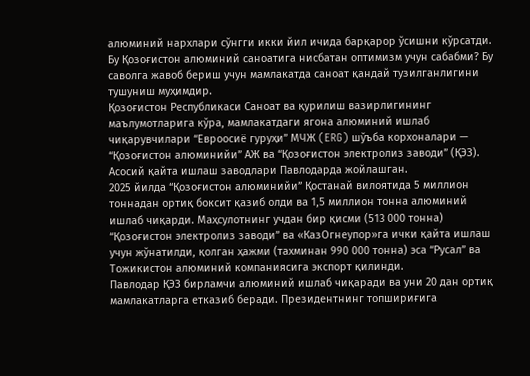алюминий нархлари сўнгги икки йил ичида барқарор ўсишни кўрсатди. Бу Қозоғистон алюминий саноатига нисбатан оптимизм учун сабабми? Бу саволга жавоб бериш учун мамлакатда саноат қандай тузилганлигини тушуниш муҳимдир.
Қозоғистон Республикаси Саноат ва қурилиш вазирлигининг маълумотларига кўра, мамлакатдаги ягона алюминий ишлаб чиқарувчилари “Евроосиё гуруҳи” МЧЖ (ERG) шўъба корхоналари — “Қозоғистон алюминийи” АЖ ва “Қозоғистон электролиз заводи” (ҚЭЗ). Асосий қайта ишлаш заводлари Павлодарда жойлашган.
2025 йилда “Қозоғистон алюминийи” Қостанай вилоятида 5 миллион тоннадан ортиқ боксит қазиб олди ва 1,5 миллион тонна алюминий ишлаб чиқарди. Маҳсулотнинг учдан бир қисми (513 000 тонна) “Қозоғистон электролиз заводи” ва «КазОгнеупор»га ички қайта ишлаш учун жўнатилди, қолган ҳажми (тахминан 990 000 тонна) эса “Русал” ва Тожикистон алюминий компаниясига экспорт қилинди.
Павлодар ҚЭЗ бирламчи алюминий ишлаб чиқаради ва уни 20 дан ортиқ мамлакатларга етказиб беради. Президентнинг топшириғига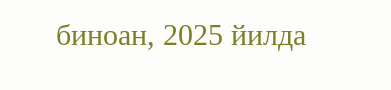биноан, 2025 йилда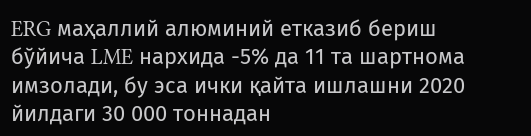ERG маҳаллий алюминий етказиб бериш бўйича LME нархида -5% да 11 та шартнома имзолади, бу эса ички қайта ишлашни 2020 йилдаги 30 000 тоннадан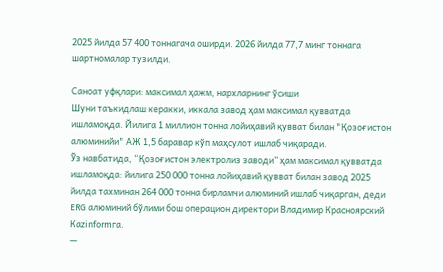2025 йилда 57 400 тоннагача оширди. 2026 йилда 77,7 минг тоннага шартномалар тузилди.

Саноат уфқлари: максимал ҳажм, нархларнинг ўсиши
Шуни таъкидлаш керакки, иккала завод ҳам максимал қувватда ишламоқда. Йилига 1 миллион тонна лойиҳавий қувват билан "Қозоғистон алюминийи" АЖ 1,5 баравар кўп маҳсулот ишлаб чиқаради.
Ўз навбатида, “Қозоғистон электролиз заводи” ҳам максимал қувватда ишламоқда: йилига 250 000 тонна лойиҳавий қувват билан завод 2025 йилда тахминан 264 000 тонна бирламчи алюминий ишлаб чиқарган, деди ERG алюминий бўлими бош операцион директори Владимир Красноярский Каzinformга.
—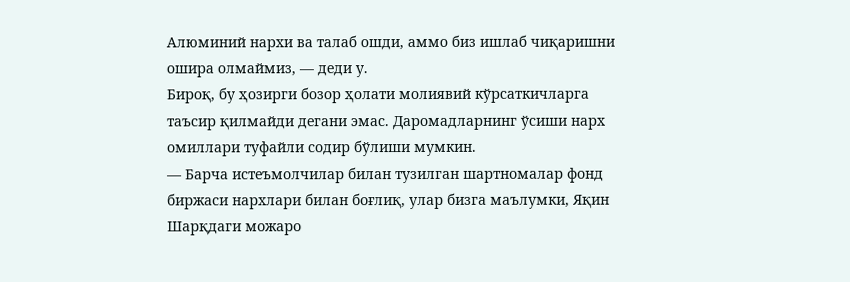Алюминий нархи ва талаб ошди, аммо биз ишлаб чиқаришни ошира олмаймиз, — деди у.
Бироқ, бу ҳозирги бозор ҳолати молиявий кўрсаткичларга таъсир қилмайди дегани эмас. Даромадларнинг ўсиши нарх омиллари туфайли содир бўлиши мумкин.
— Барча истеъмолчилар билан тузилган шартномалар фонд биржаси нархлари билан боғлиқ, улар бизга маълумки, Яқин Шарқдаги можаро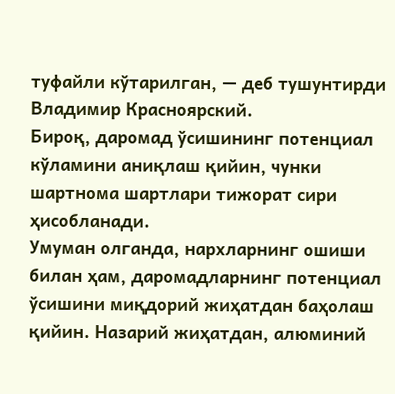туфайли кўтарилган, — деб тушунтирди Владимир Красноярский.
Бироқ, даромад ўсишининг потенциал кўламини аниқлаш қийин, чунки шартнома шартлари тижорат сири ҳисобланади.
Умуман олганда, нархларнинг ошиши билан ҳам, даромадларнинг потенциал ўсишини миқдорий жиҳатдан баҳолаш қийин. Назарий жиҳатдан, алюминий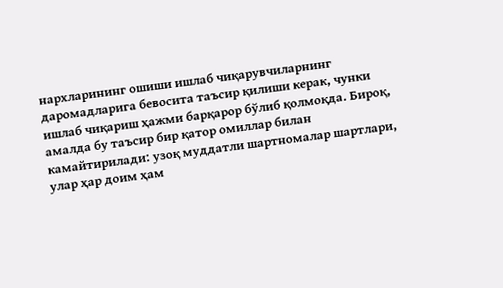нархларининг ошиши ишлаб чиқарувчиларнинг даромадларига бевосита таъсир қилиши керак, чунки ишлаб чиқариш ҳажми барқарор бўлиб қолмоқда. Бироқ, амалда бу таъсир бир қатор омиллар билан камайтирилади: узоқ муддатли шартномалар шартлари, улар ҳар доим ҳам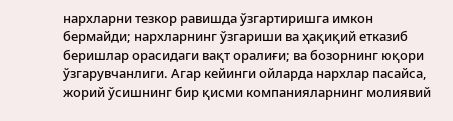нархларни тезкор равишда ўзгартиришга имкон бермайди; нархларнинг ўзгариши ва ҳақиқий етказиб беришлар орасидаги вақт оралиғи; ва бозорнинг юқори ўзгарувчанлиги. Агар кейинги ойларда нархлар пасайса, жорий ўсишнинг бир қисми компанияларнинг молиявий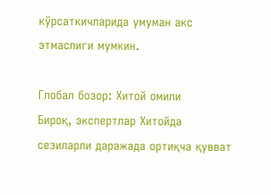кўрсаткичларида умуман акс этмаслиги мумкин.

Глобал бозор: Хитой омили
Бироқ, экспертлар Хитойда сезиларли даражада ортиқча қувват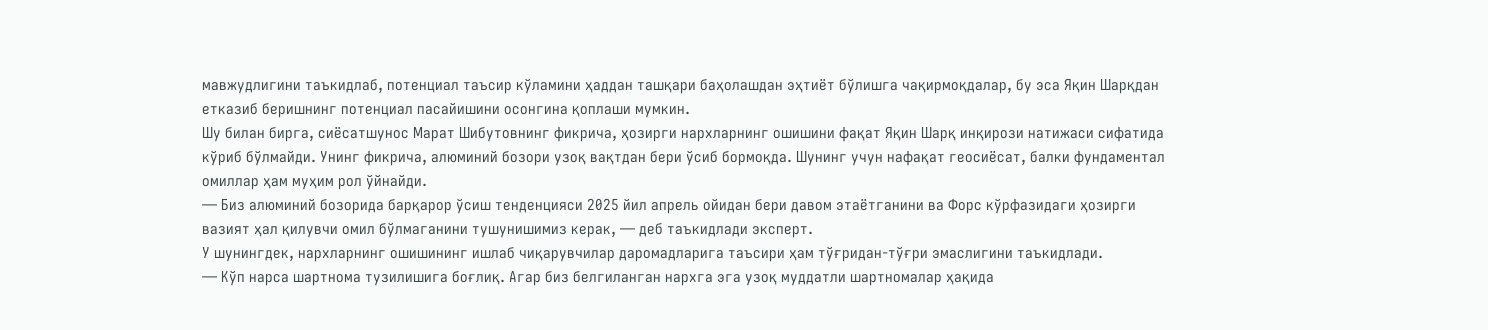мавжудлигини таъкидлаб, потенциал таъсир кўламини ҳаддан ташқари баҳолашдан эҳтиёт бўлишга чақирмоқдалар, бу эса Яқин Шарқдан етказиб беришнинг потенциал пасайишини осонгина қоплаши мумкин.
Шу билан бирга, сиёсатшунос Марат Шибутовнинг фикрича, ҳозирги нархларнинг ошишини фақат Яқин Шарқ инқирози натижаси сифатида кўриб бўлмайди. Унинг фикрича, алюминий бозори узоқ вақтдан бери ўсиб бормоқда. Шунинг учун нафақат геосиёсат, балки фундаментал омиллар ҳам муҳим рол ўйнайди.
— Биз алюминий бозорида барқарор ўсиш тенденцияси 2025 йил апрель ойидан бери давом этаётганини ва Форс кўрфазидаги ҳозирги вазият ҳал қилувчи омил бўлмаганини тушунишимиз керак, — деб таъкидлади эксперт.
У шунингдек, нархларнинг ошишининг ишлаб чиқарувчилар даромадларига таъсири ҳам тўғридан-тўғри эмаслигини таъкидлади.
— Кўп нарса шартнома тузилишига боғлиқ. Агар биз белгиланган нархга эга узоқ муддатли шартномалар ҳақида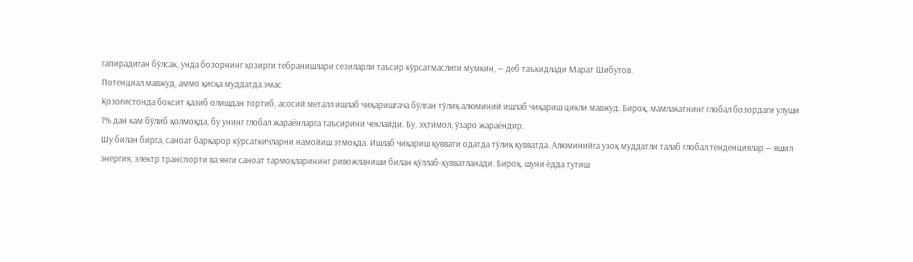гапирадиган бўлсак, унда бозорнинг ҳозирги тебранишлари сезиларли таъсир кўрсатмаслиги мумкин, — деб таъкидлади Марат Шибутов.
Потенциал мавжуд, аммо қисқа муддатда эмас
Қозоғистонда боксит қазиб олишдан тортиб, асосий металл ишлаб чиқаришгача бўлган тўлиқ алюминий ишлаб чиқариш цикли мавжуд. Бироқ, мамлакатнинг глобал бозордаги улуши 1% дан кам бўлиб қолмоқда, бу унинг глобал жараёнларга таъсирини чеклайди. Бу, эҳтимол, ўзаро жараёндир.
Шу билан бирга, саноат барқарор кўрсаткичларни намойиш этмоқда. Ишлаб чиқариш қуввати одатда тўлиқ қувватда. Алюминийга узоқ муддатли талаб глобал тенденциялар — яшил энергия, электр транспорти ва янги саноат тармоқларининг ривожланиши билан қўллаб-қувватланади. Бироқ, шуни ёдда тутиш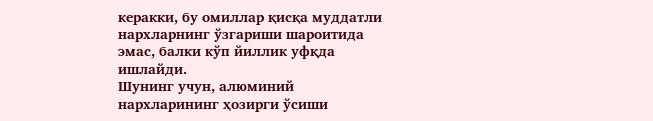керакки, бу омиллар қисқа муддатли нархларнинг ўзгариши шароитида эмас, балки кўп йиллик уфқда ишлайди.
Шунинг учун, алюминий нархларининг ҳозирги ўсиши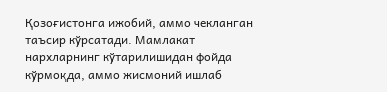Қозоғистонга ижобий, аммо чекланган таъсир кўрсатади. Мамлакат нархларнинг кўтарилишидан фойда кўрмоқда, аммо жисмоний ишлаб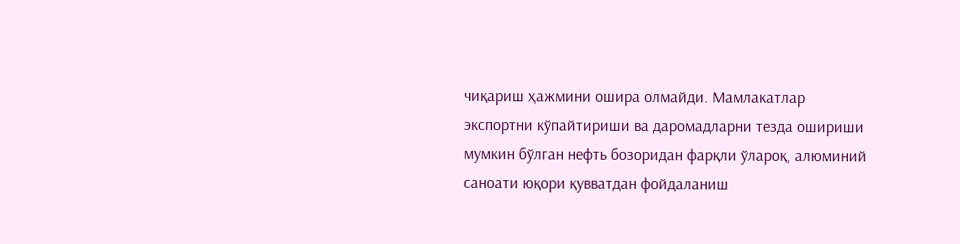чиқариш ҳажмини ошира олмайди. Мамлакатлар экспортни кўпайтириши ва даромадларни тезда ошириши мумкин бўлган нефть бозоридан фарқли ўлароқ, алюминий саноати юқори қувватдан фойдаланиш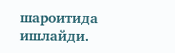шароитида ишлайди.